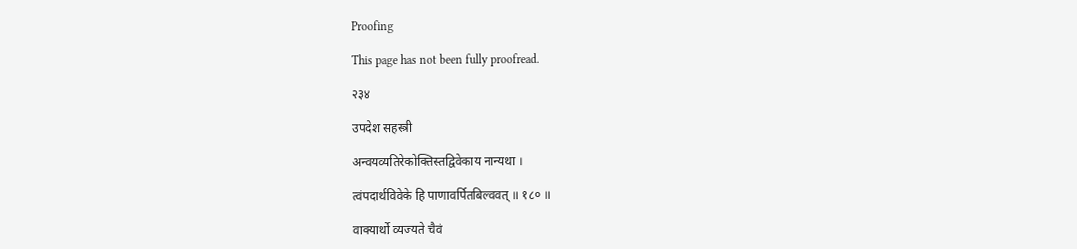Proofing

This page has not been fully proofread.

२३४

उपदेश सहस्त्री

अन्वयव्यतिरेकोक्तिस्तद्विवेकाय नान्यथा ।

त्वंपदार्थविवेके हि पाणावर्पितबिल्ववत् ॥ १८० ॥

वाक्यार्थो व्यज्यते चैवं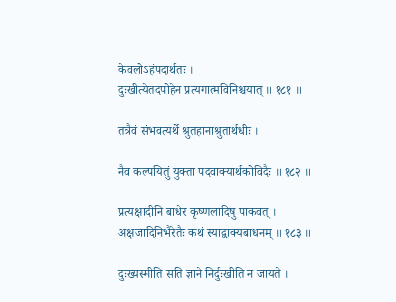केवलोऽहंपदार्थतः ।
दुःखीत्येतदपोहेन प्रत्यगात्मविनिश्चयात् ॥ १८१ ॥

तत्रैवं संभवत्यर्थे श्रुतहानाश्रुतार्थधीः ।

नैव कल्पयितुं युक्ता पदवाक्यार्थकोविदैः ॥ १८२ ॥

प्रत्यक्षादीनि बाधेर कृष्णलादिषु पाकवत् ।
अक्षजादिनिभैरेतैः कथं स्याद्वाक्यबाधनम् ॥ १८३ ॥

दुःख्यस्मीति सति ज्ञाने निर्दुःखीति न जायते ।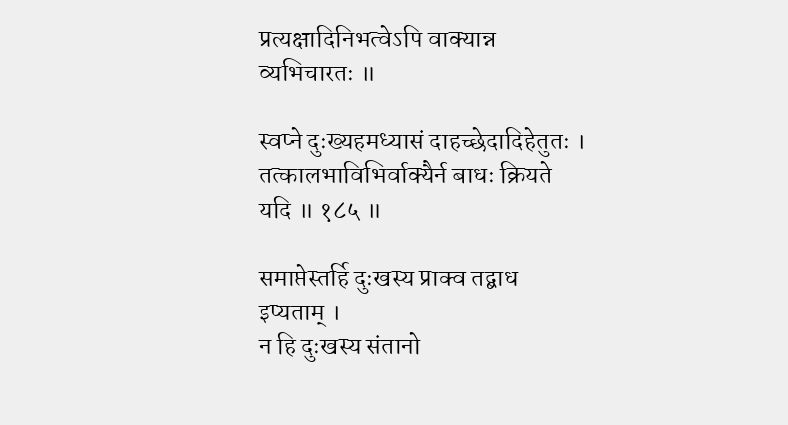प्रत्यक्षादिनिभत्वेऽपि वाक्यान्न व्यभिचारतः ॥

स्वप्ने दुःख्यहमध्यासं दाहच्छेदादिहेतुतः ।
तत्कालभाविभिर्वाक्यैर्न बाधः क्रियते यदि ॥ १८५ ॥

समाप्तेस्तर्हि दुःखस्य प्राक्व तद्बाध इप्यताम् ।
न हि दुःखस्य संतानो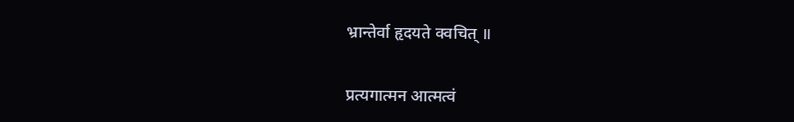भ्रान्तेर्वा हृदयते क्वचित् ॥

प्रत्यगात्मन आत्मत्वं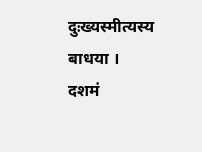दुःख्यस्मीत्यस्य बाधया ।
दशमं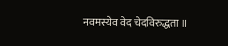नवमस्येव वेद चेदविरुद्धता ॥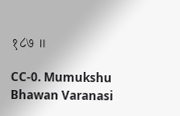१८७ ॥

CC-0. Mumukshu Bhawan Varanasi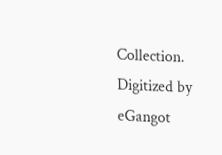Collection. Digitized by eGangot